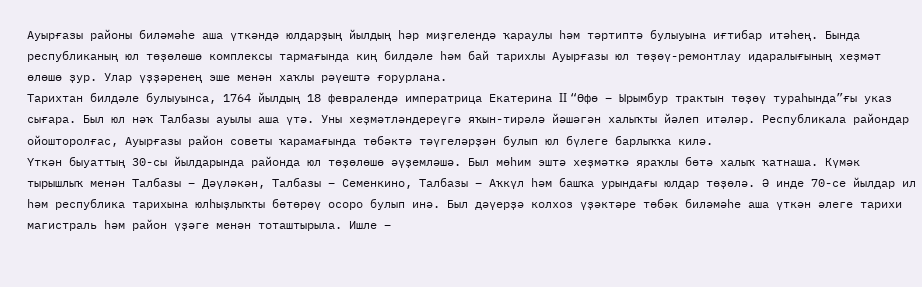Ауырғазы районы биләмәһе аша үткәндә юлдарҙың йылдың һәр миҙгелендә ҡараулы һәм тәртиптә булыуына иғтибар итәһең. Бында республиканың юл төҙөлөшө комплексы тармағында киң билдәле һәм бай тарихлы Ауырғазы юл төҙөү-ремонтлау идаралығының хеҙмәт өлөшө ҙур. Улар үҙҙәренең эше менән хаҡлы рәүештә ғорурлана.
Тарихтан билдәле булыуынса, 1764 йылдың 18 февралендә императрица Екатерина II “Өфө – Ырымбур трактын төҙөү тураһында”ғы указ сығара. Был юл нәҡ Талбазы ауылы аша үтә. Уны хеҙмәтләндереүгә яҡын-тирәлә йәшәгән халыҡты йәлеп итәләр. Республикала райондар ойошторолғас, Ауырғазы район советы ҡарамағында төбәктә тәүгеләрҙән булып юл бүлеге барлыҡҡа килә.
Үткән быуаттың 30-сы йылдарында районда юл төҙөлөшө әүҙемләшә. Был мөһим эштә хеҙмәткә яраҡлы бөтә халыҡ ҡатнаша. Күмәк тырышлыҡ менән Талбазы – Дәүләкән, Талбазы – Семенкино, Талбазы – Аҡкүл һәм башҡа урындағы юлдар төҙөлә. Ә инде 70-се йылдар ил һәм республика тарихына юлһыҙлыҡты бөтөрөү осоро булып инә. Был дәүерҙә колхоз үҙәктәре төбәк биләмәһе аша үткән әлеге тарихи магистраль һәм район үҙәге менән тоташтырыла. Ишле –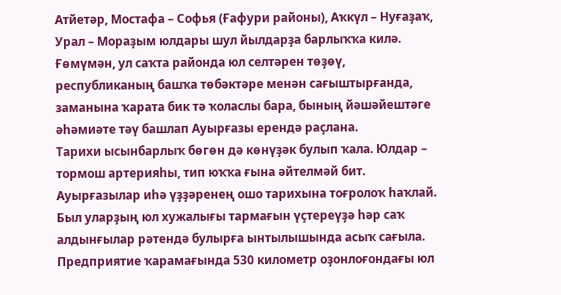Атйетәр, Мостафа – Софья (Ғафури районы), Аҡкүл – Нуғаҙаҡ, Урал – Мораҙым юлдары шул йылдарҙа барлыҡҡа килә. Ғөмүмән, ул саҡта районда юл селтәрен төҙөү, республиканың башҡа төбәктәре менән сағыштырғанда, заманына ҡарата бик тә ҡоласлы бара, бының йәшәйештәге әһәмиәте тәү башлап Ауырғазы ерендә раҫлана.
Тарихи ысынбарлыҡ бөгөн дә көнүҙәк булып ҡала. Юлдар – тормош артерияһы, тип юҡҡа ғына әйтелмәй бит. Ауырғазылар иһә үҙҙәренең ошо тарихына тоғролоҡ һаҡлай. Был уларҙың юл хужалығы тармағын үҫтереүҙә һәр саҡ алдынғылар рәтендә булырға ынтылышында асыҡ сағыла.
Предприятие ҡарамағында 530 километр оҙонлоғондағы юл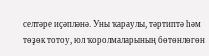селтәре иҫәпләнә. Уны ҡараулы, тәртиптә һәм төҙөк тотоу, юл ҡоролмаларының бөтөнлөгөн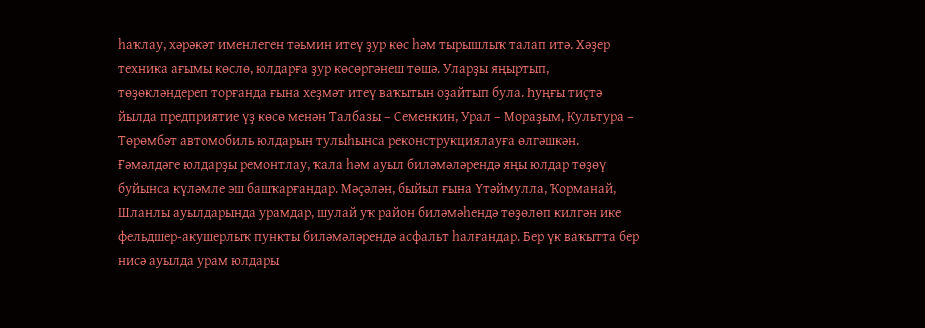һаҡлау, хәрәкәт именлеген тәьмин итеү ҙур көс һәм тырышлыҡ талап итә. Хәҙер техника ағымы көслө, юлдарға ҙур көсөргәнеш төшә. Уларҙы яңыртып, төҙөкләндереп торғанда ғына хеҙмәт итеү ваҡытын оҙайтып була. Һуңғы тиҫтә йылда предприятие үҙ көсө менән Талбазы – Семенкин, Урал – Мораҙым, Культура – Төрөмбәт автомобиль юлдарын тулыһынса реконструкциялауға өлгәшкән.
Ғәмәлдәге юлдарҙы ремонтлау, ҡала һәм ауыл биләмәләрендә яңы юлдар төҙөү буйынса күләмле эш башҡарғандар. Мәҫәлән, быйыл ғына Үтәймулла, Ҡорманай, Шланлы ауылдарында урамдар, шулай уҡ район биләмәһендә төҙөлөп килгән ике фельдшер-акушерлыҡ пункты биләмәләрендә асфальт һалғандар. Бер үк ваҡытта бер нисә ауылда урам юлдары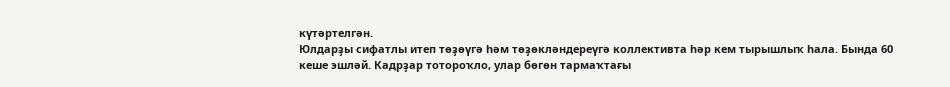күтәртелгән.
Юлдарҙы сифатлы итеп төҙөүгә һәм төҙөкләндереүгә коллективта һәр кем тырышлыҡ һала. Бында 60 кеше эшләй. Кадрҙар тотороҡло, улар бөгөн тармаҡтағы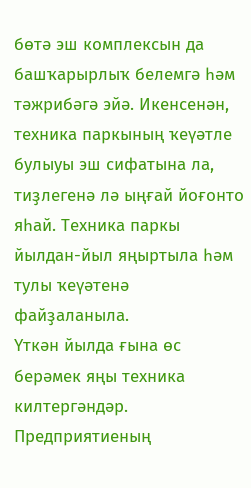бөтә эш комплексын да башҡарырлыҡ белемгә һәм тәжрибәгә эйә. Икенсенән, техника паркының ҡеүәтле булыуы эш сифатына ла, тиҙлегенә лә ыңғай йоғонто яһай. Техника паркы йылдан-йыл яңыртыла һәм тулы ҡеүәтенә файҙаланыла.
Үткән йылда ғына өс берәмек яңы техника килтергәндәр. Предприятиеның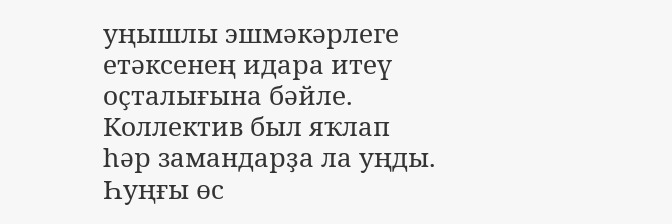уңышлы эшмәкәрлеге етәксенең идара итеү оҫталығына бәйле. Коллектив был яҡлап һәр замандарҙа ла уңды. Һуңғы өс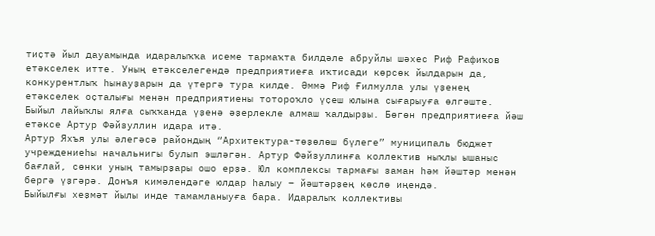тиҫтә йыл дауамында идаралыҡҡа исеме тармаҡта билдәле абруйлы шәхес Риф Рафиҡов етәкселек итте. Уның етәкселегендә предприятиеға иҡтисади көрсөк йылдарын да, конкурентлыҡ һынауҙарын да үтергә тура килде. Әммә Риф Ғилмулла улы үҙенең етәкселек оҫталығы менән предприятиены тотороҡло үҫеш юлына сығарыуға өлгәште. Быйыл лайыҡлы ялға сыҡҡанда үҙенә әҙерлекле алмаш ҡалдырҙы. Бөгөн предприятиеға йәш етәксе Артур Фәйзуллин идара итә.
Артур Яхъя улы әлегәсә райондың “Архитектура-төҙөлөш бүлеге” муниципаль бюджет учреждениеһы начальнигы булып эшләгән. Артур Фәйзуллинға коллектив ныҡлы ышаныс бағлай, сөнки уның тамырҙары ошо ерҙә. Юл комплексы тармағы заман һәм йәштәр менән бергә үҙгәрә. Донъя кимәлендәге юлдар һалыу – йәштәрҙең көслө иңендә.
Быйылғы хеҙмәт йылы инде тамамланыуға бара. Идаралыҡ коллективы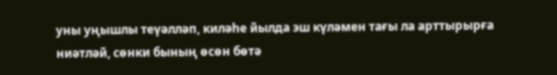уны уңышлы теүәлләп, киләһе йылда эш күләмен тағы ла арттырырға ниәтләй, сөнки бының өсөн бөтә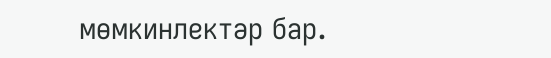мөмкинлектәр бар.